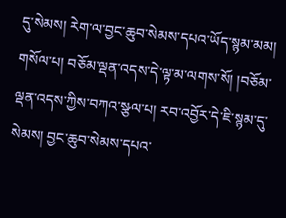དུ་སེམས། རེག་ལ་བྱང་ཆུབ་སེམས་དཔའ་ཡོད་སྙམ་མམ། གསོལ་པ། བཅོམ་ལྡན་འདས་དེ་ལྟ་མ་ལགས་སོ། །བཅོམ་ལྡན་འདས་ཀྱིས་བཀའ་སྩལ་པ། རབ་འབྱོར་དེ་ཇི་སྙམ་དུ་སེམས། བྱང་ཆུབ་སེམས་དཔའ་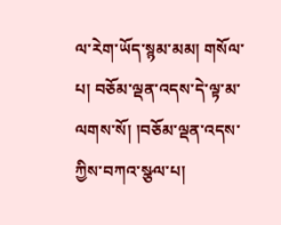ལ་རེག་ཡོད་སྙམ་མམ། གསོལ་པ། བཅོམ་ལྡན་འདས་དེ་ལྟ་མ་ལགས་སོ། །བཅོམ་ལྡན་འདས་ཀྱིས་བཀའ་སྩལ་པ།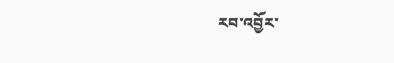རབ་འབྱོར་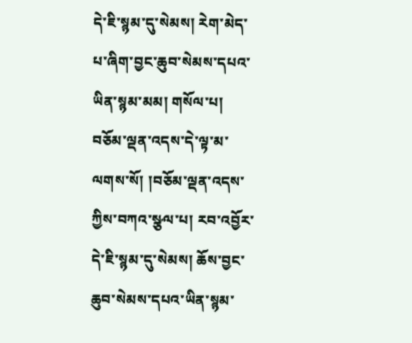དེ་ཇི་སྙམ་དུ་སེམས། རེག་མེད་པ་ཞིག་བྱང་ཆུབ་སེམས་དཔའ་ཡིན་སྙམ་མམ། གསོལ་པ། བཅོམ་ལྡན་འདས་དེ་ལྟ་མ་ལགས་སོ། །བཅོམ་ལྡན་འདས་ཀྱིས་བཀའ་སྩལ་པ། རབ་འབྱོར་དེ་ཇི་སྙམ་དུ་སེམས། ཆོས་བྱང་ཆུབ་སེམས་དཔའ་ཡིན་སྙམ་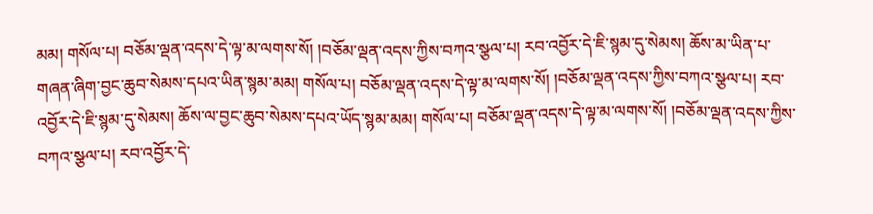མམ། གསོལ་པ། བཅོམ་ལྡན་འདས་དེ་ལྟ་མ་ལགས་སོ། །བཅོམ་ལྡན་འདས་ཀྱིས་བཀའ་སྩལ་པ། རབ་འབྱོར་དེ་ཇི་སྙམ་དུ་སེམས། ཆོས་མ་ཡིན་པ་གཞན་ཞིག་བྱང་ཆུབ་སེམས་དཔའ་ཡིན་སྙམ་མམ། གསོལ་པ། བཅོམ་ལྡན་འདས་དེ་ལྟ་མ་ལགས་སོ། །བཅོམ་ལྡན་འདས་ཀྱིས་བཀའ་སྩལ་པ། རབ་འབྱོར་དེ་ཇི་སྙམ་དུ་སེམས། ཆོས་ལ་བྱང་ཆུབ་སེམས་དཔའ་ཡོད་སྙམ་མམ། གསོལ་པ། བཅོམ་ལྡན་འདས་དེ་ལྟ་མ་ལགས་སོ། །བཅོམ་ལྡན་འདས་ཀྱིས་བཀའ་སྩལ་པ། རབ་འབྱོར་དེ་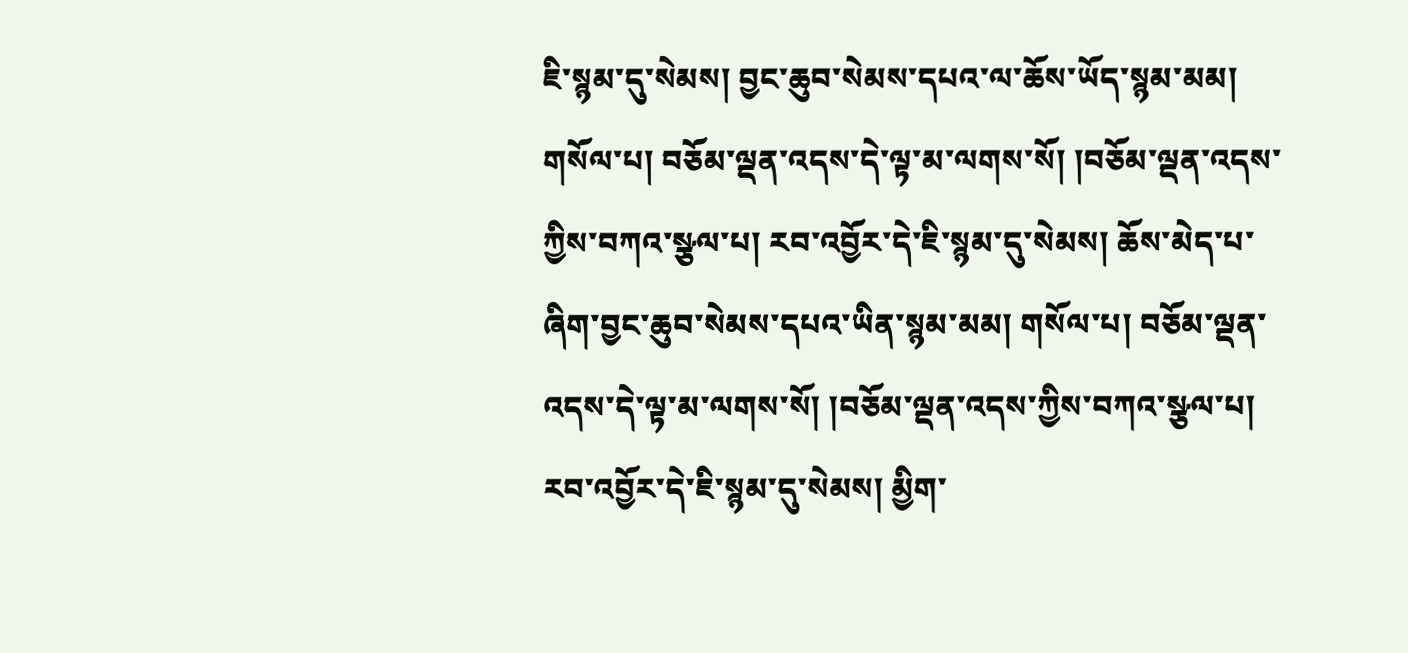ཇི་སྙམ་དུ་སེམས། བྱང་ཆུབ་སེམས་དཔའ་ལ་ཆོས་ཡོད་སྙམ་མམ། གསོལ་པ། བཅོམ་ལྡན་འདས་དེ་ལྟ་མ་ལགས་སོ། །བཅོམ་ལྡན་འདས་ཀྱིས་བཀའ་སྩལ་པ། རབ་འབྱོར་དེ་ཇི་སྙམ་དུ་སེམས། ཆོས་མེད་པ་ཞིག་བྱང་ཆུབ་སེམས་དཔའ་ཡིན་སྙམ་མམ། གསོལ་པ། བཅོམ་ལྡན་འདས་དེ་ལྟ་མ་ལགས་སོ། །བཅོམ་ལྡན་འདས་ཀྱིས་བཀའ་སྩལ་པ། རབ་འབྱོར་དེ་ཇི་སྙམ་དུ་སེམས། མྱིག་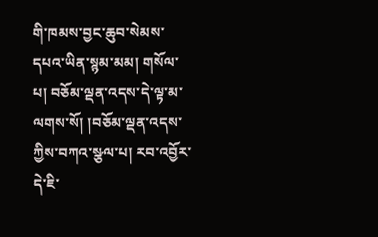གི་ཁམས་བྱང་ཆུབ་སེམས་དཔའ་ཡིན་སྙམ་མམ། གསོལ་པ། བཅོམ་ལྡན་འདས་དེ་ལྟ་མ་ལགས་སོ། །བཅོམ་ལྡན་འདས་ཀྱིས་བཀའ་སྩལ་པ། རབ་འབྱོར་དེ་ཇི་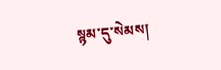སྙམ་དུ་སེམས།